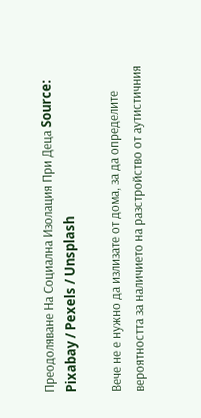Преодоляване На Социална Изолация При Деца Source: Pixabay / Pexels / Unsplash

Вече не е нужно да излизате от дома, за да определите вероятността за наличието на разстройство от аутистичния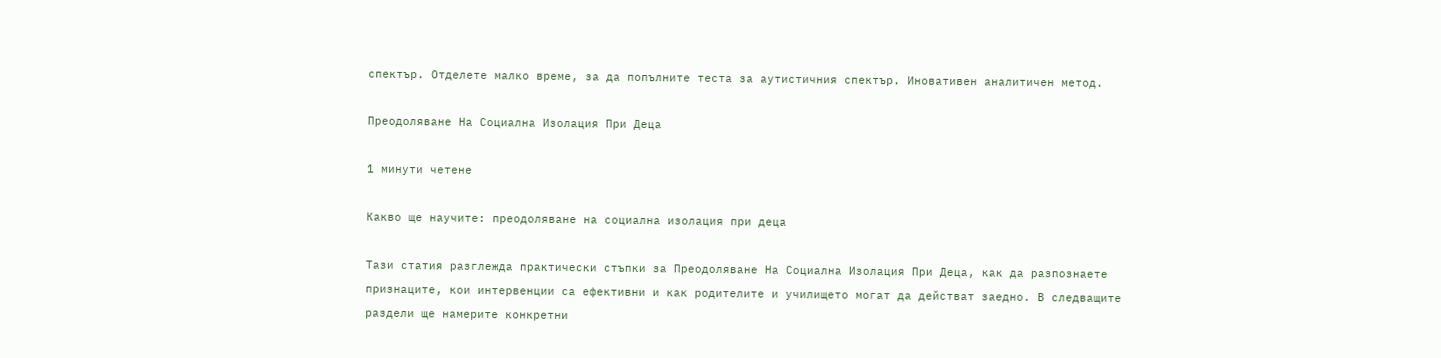спектър. Отделете малко време, за да попълните теста за аутистичния спектър. Иновативен аналитичен метод.

Преодоляване На Социална Изолация При Деца

1 минути четене

Какво ще научите: преодоляване на социална изолация при деца

Тази статия разглежда практически стъпки за Преодоляване На Социална Изолация При Деца, как да разпознаете признаците, кои интервенции са ефективни и как родителите и училището могат да действат заедно. В следващите раздели ще намерите конкретни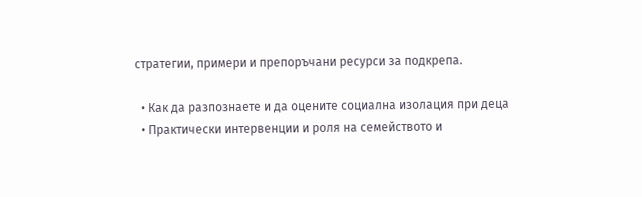стратегии, примери и препоръчани ресурси за подкрепа.

  • Как да разпознаете и да оцените социална изолация при деца
  • Практически интервенции и роля на семейството и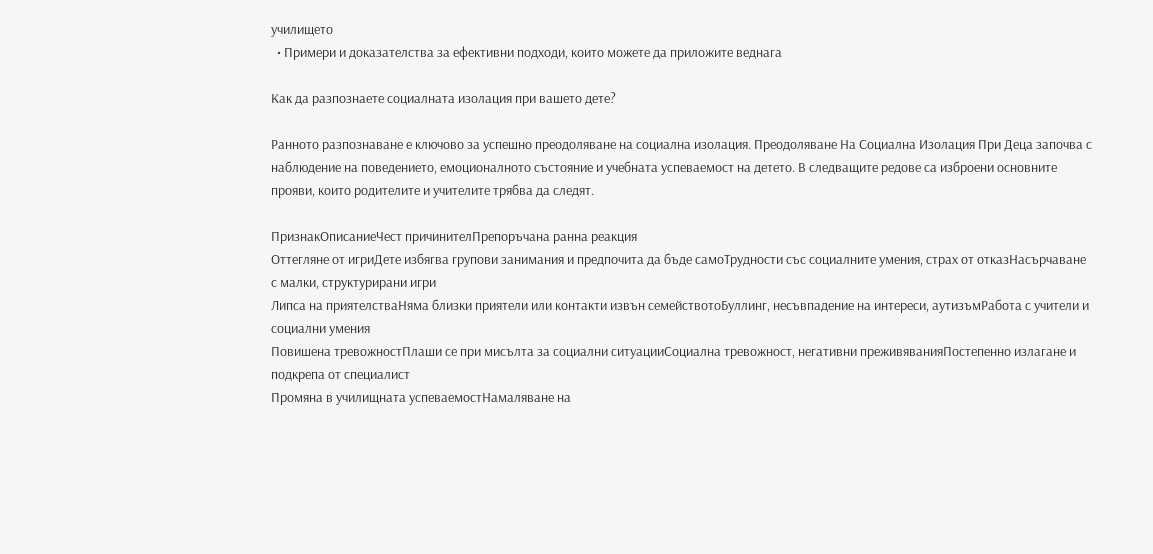училището
  • Примери и доказателства за ефективни подходи, които можете да приложите веднага

Как да разпознаете социалната изолация при вашето дете?

Ранното разпознаване е ключово за успешно преодоляване на социална изолация. Преодоляване На Социална Изолация При Деца започва с наблюдение на поведението, емоционалното състояние и учебната успеваемост на детето. В следващите редове са изброени основните прояви, които родителите и учителите трябва да следят.

ПризнакОписаниеЧест причинителПрепоръчана ранна реакция
Оттегляне от игриДете избягва групови занимания и предпочита да бъде самоТрудности със социалните умения, страх от отказНасърчаване с малки, структурирани игри
Липса на приятелстваНяма близки приятели или контакти извън семействотоБуллинг, несъвпадение на интереси, аутизъмРабота с учители и социални умения
Повишена тревожностПлаши се при мисълта за социални ситуацииСоциална тревожност, негативни преживяванияПостепенно излагане и подкрепа от специалист
Промяна в училищната успеваемостНамаляване на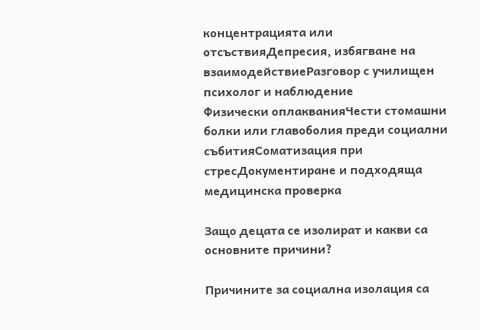концентрацията или отсъствияДепресия, избягване на взаимодействиеРазговор с училищен психолог и наблюдение
Физически оплакванияЧести стомашни болки или главоболия преди социални събитияСоматизация при стресДокументиране и подходяща медицинска проверка

Защо децата се изолират и какви са основните причини?

Причините за социална изолация са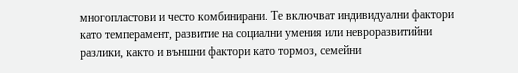многопластови и често комбинирани. Те включват индивидуални фактори като темперамент, развитие на социални умения или невроразвитийни разлики, както и външни фактори като тормоз, семейни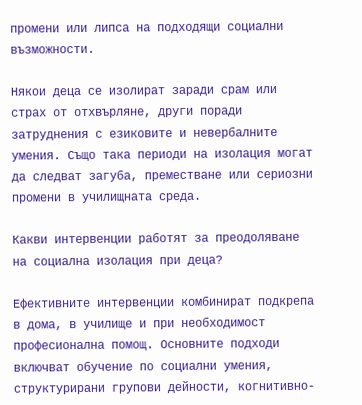промени или липса на подходящи социални възможности.

Някои деца се изолират заради срам или страх от отхвърляне, други поради затруднения с езиковите и невербалните умения. Също така периоди на изолация могат да следват загуба, преместване или сериозни промени в училищната среда.

Какви интервенции работят за преодоляване на социална изолация при деца?

Ефективните интервенции комбинират подкрепа в дома, в училище и при необходимост професионална помощ. Основните подходи включват обучение по социални умения, структурирани групови дейности, когнитивно-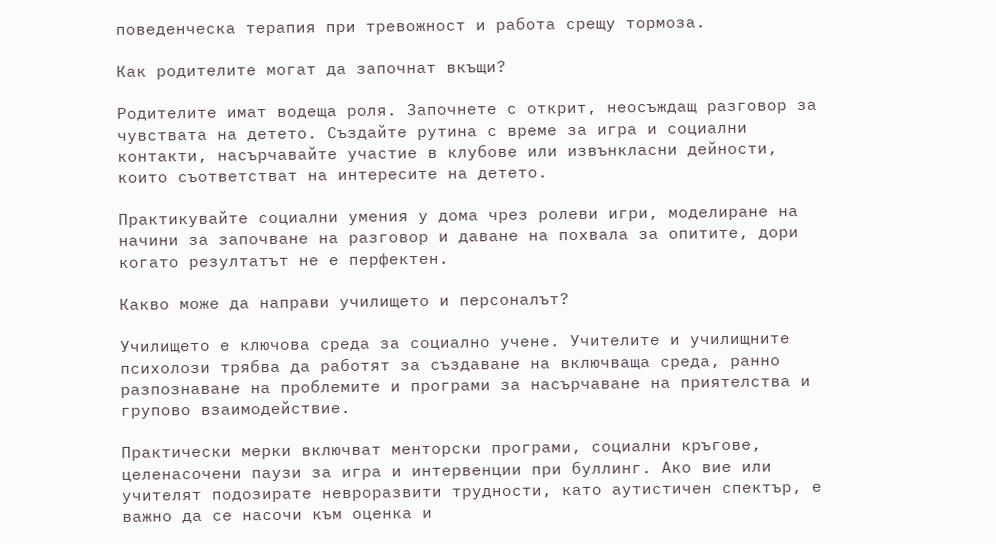поведенческа терапия при тревожност и работа срещу тормоза.

Как родителите могат да започнат вкъщи?

Родителите имат водеща роля. Започнете с открит, неосъждащ разговор за чувствата на детето. Създайте рутина с време за игра и социални контакти, насърчавайте участие в клубове или извънкласни дейности, които съответстват на интересите на детето.

Практикувайте социални умения у дома чрез ролеви игри, моделиране на начини за започване на разговор и даване на похвала за опитите, дори когато резултатът не е перфектен.

Какво може да направи училището и персоналът?

Училището е ключова среда за социално учене. Учителите и училищните психолози трябва да работят за създаване на включваща среда, ранно разпознаване на проблемите и програми за насърчаване на приятелства и групово взаимодействие.

Практически мерки включват менторски програми, социални кръгове, целенасочени паузи за игра и интервенции при буллинг. Ако вие или учителят подозирате невроразвити трудности, като аутистичен спектър, е важно да се насочи към оценка и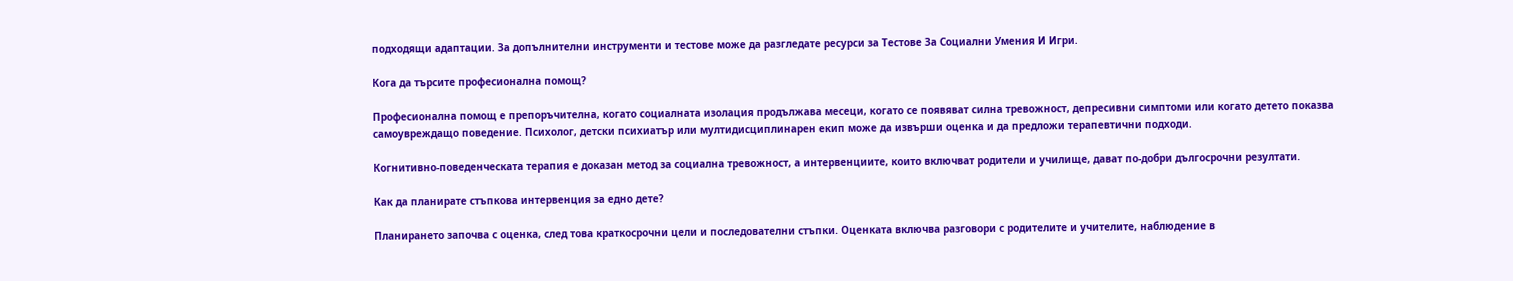подходящи адаптации. За допълнителни инструменти и тестове може да разгледате ресурси за Тестове За Социални Умения И Игри.

Кога да търсите професионална помощ?

Професионална помощ е препоръчителна, когато социалната изолация продължава месеци, когато се появяват силна тревожност, депресивни симптоми или когато детето показва самоувреждащо поведение. Психолог, детски психиатър или мултидисциплинарен екип може да извърши оценка и да предложи терапевтични подходи.

Когнитивно-поведенческата терапия е доказан метод за социална тревожност, а интервенциите, които включват родители и училище, дават по-добри дългосрочни резултати.

Как да планирате стъпкова интервенция за едно дете?

Планирането започва с оценка, след това краткосрочни цели и последователни стъпки. Оценката включва разговори с родителите и учителите, наблюдение в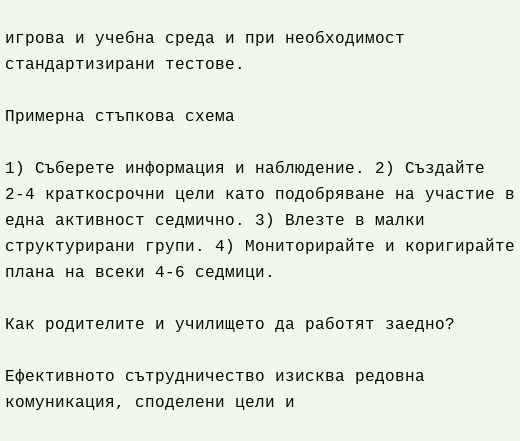игрова и учебна среда и при необходимост стандартизирани тестове.

Примерна стъпкова схема

1) Съберете информация и наблюдение. 2) Създайте 2-4 краткосрочни цели като подобряване на участие в една активност седмично. 3) Влезте в малки структурирани групи. 4) Мониторирайте и коригирайте плана на всеки 4-6 седмици.

Как родителите и училището да работят заедно?

Ефективното сътрудничество изисква редовна комуникация, споделени цели и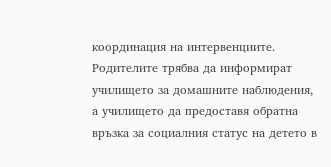координация на интервенциите. Родителите трябва да информират училището за домашните наблюдения, а училището да предоставя обратна връзка за социалния статус на детето в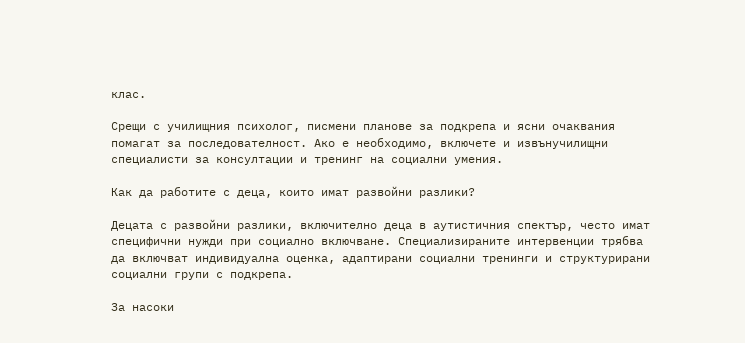клас.

Срещи с училищния психолог, писмени планове за подкрепа и ясни очаквания помагат за последователност. Ако е необходимо, включете и извънучилищни специалисти за консултации и тренинг на социални умения.

Как да работите с деца, които имат развойни разлики?

Децата с развойни разлики, включително деца в аутистичния спектър, често имат специфични нужди при социално включване. Специализираните интервенции трябва да включват индивидуална оценка, адаптирани социални тренинги и структурирани социални групи с подкрепа.

За насоки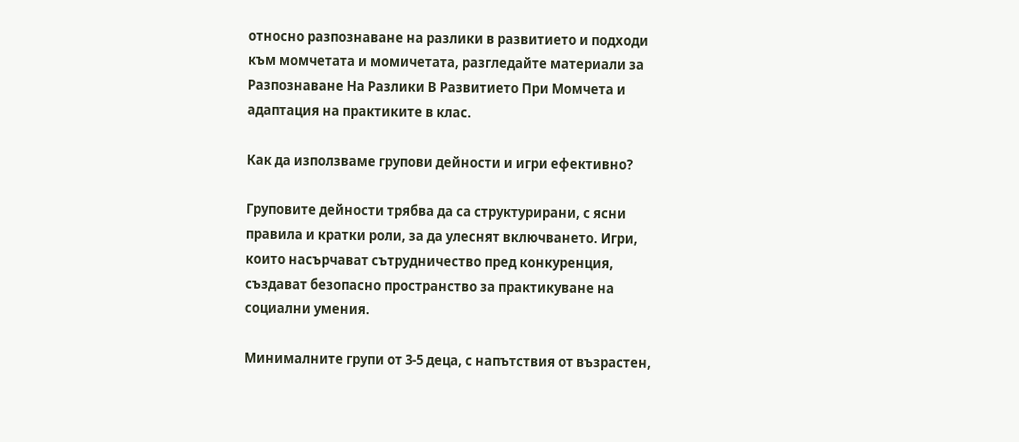относно разпознаване на разлики в развитието и подходи към момчетата и момичетата, разгледайте материали за Разпознаване На Разлики В Развитието При Момчета и адаптация на практиките в клас.

Как да използваме групови дейности и игри ефективно?

Груповите дейности трябва да са структурирани, с ясни правила и кратки роли, за да улеснят включването. Игри, които насърчават сътрудничество пред конкуренция, създават безопасно пространство за практикуване на социални умения.

Минималните групи от 3-5 деца, с напътствия от възрастен,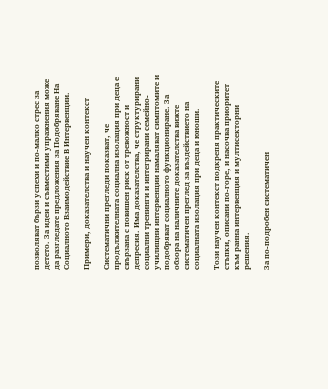позволяват бързи успехи и по-малко стрес за детето. За идеи и съвместими упражнения може да разгледате предложения за Подобряване На Социалното Взаимодействие В Интервенции.

Примери, доказателства и научен контекст

Систематични прегледи показват, че продължителната социална изолация при деца е свързана с повишен риск от тревожност и депресия. Има доказателства, че структурирани социални тренинги и интегрирани семейно-училищни интервенции намаляват симптомите и подобряват социалното функциониране. За обзора на наличните доказателства вижте систематичен преглед за въздействието на социалната изолация при деца и юноши.

Този научен контекст подкрепя практическите стъпки, описани по-горе, и насочва приоритет към ранна интервенция и мултисекторни решения.

За по-подробен систематичен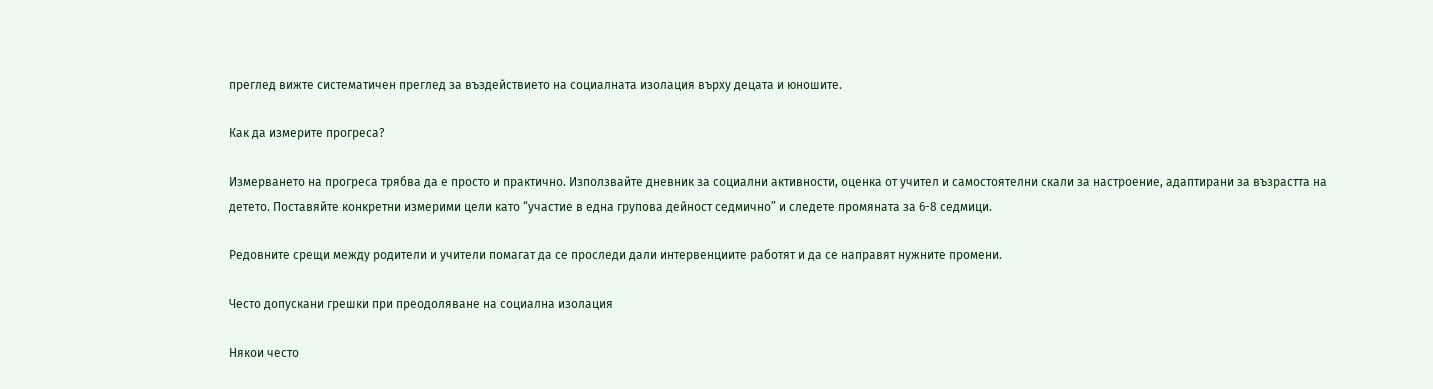преглед вижте систематичен преглед за въздействието на социалната изолация върху децата и юношите.

Как да измерите прогреса?

Измерването на прогреса трябва да е просто и практично. Използвайте дневник за социални активности, оценка от учител и самостоятелни скали за настроение, адаптирани за възрастта на детето. Поставяйте конкретни измерими цели като “участие в една групова дейност седмично” и следете промяната за 6-8 седмици.

Редовните срещи между родители и учители помагат да се проследи дали интервенциите работят и да се направят нужните промени.

Често допускани грешки при преодоляване на социална изолация

Някои често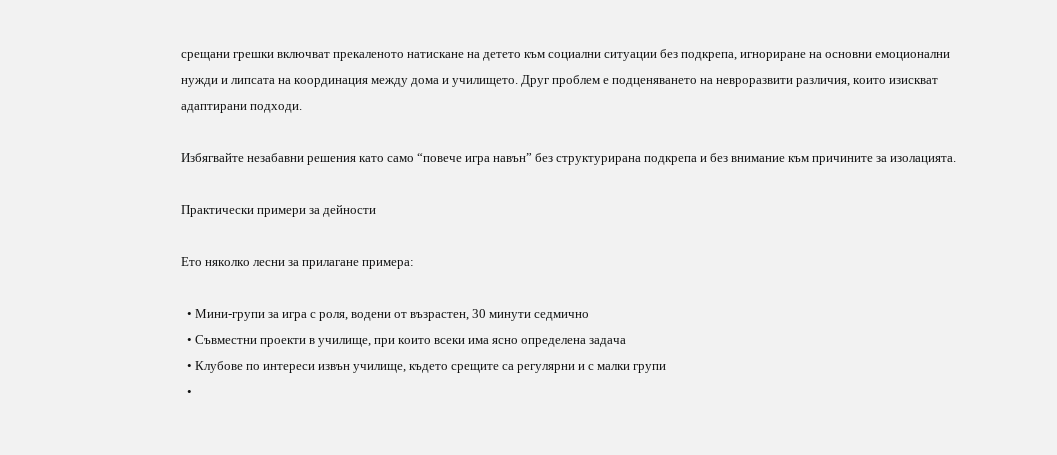срещани грешки включват прекаленото натискане на детето към социални ситуации без подкрепа, игнориране на основни емоционални нужди и липсата на координация между дома и училището. Друг проблем е подценяването на невроразвити различия, които изискват адаптирани подходи.

Избягвайте незабавни решения като само “повече игра навън” без структурирана подкрепа и без внимание към причините за изолацията.

Практически примери за дейности

Ето няколко лесни за прилагане примера:

  • Мини-групи за игра с роля, водени от възрастен, 30 минути седмично
  • Съвместни проекти в училище, при които всеки има ясно определена задача
  • Клубове по интереси извън училище, където срещите са регулярни и с малки групи
  •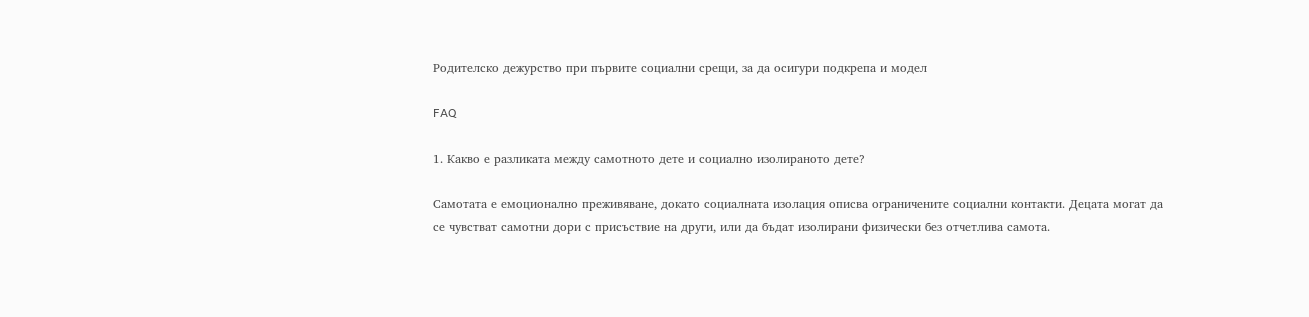Родителско дежурство при първите социални срещи, за да осигури подкрепа и модел

FAQ

1. Какво е разликата между самотното дете и социално изолираното дете?

Самотата е емоционално преживяване, докато социалната изолация описва ограничените социални контакти. Децата могат да се чувстват самотни дори с присъствие на други, или да бъдат изолирани физически без отчетлива самота.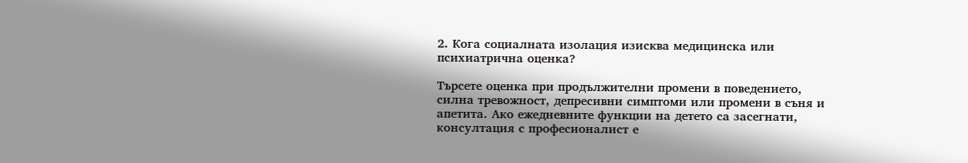2. Кога социалната изолация изисква медицинска или психиатрична оценка?

Търсете оценка при продължителни промени в поведението, силна тревожност, депресивни симптоми или промени в съня и апетита. Ако ежедневните функции на детето са засегнати, консултация с професионалист е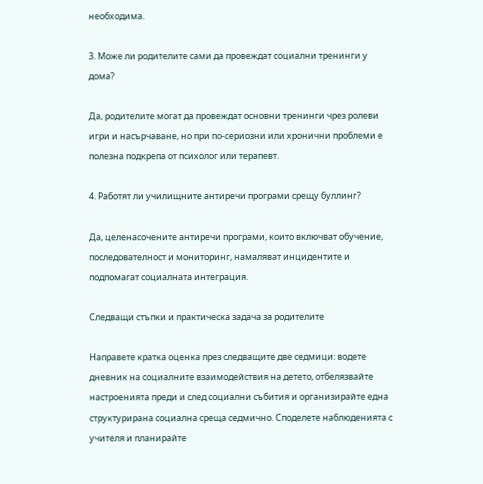необходима.

3. Може ли родителите сами да провеждат социални тренинги у дома?

Да, родителите могат да провеждат основни тренинги чрез ролеви игри и насърчаване, но при по-сериозни или хронични проблеми е полезна подкрепа от психолог или терапевт.

4. Работят ли училищните антиречи програми срещу буллинг?

Да, целенасочените антиречи програми, които включват обучение, последователност и мониторинг, намаляват инцидентите и подпомагат социалната интеграция.

Следващи стъпки и практическа задача за родителите

Направете кратка оценка през следващите две седмици: водете дневник на социалните взаимодействия на детето, отбелязвайте настроенията преди и след социални събития и организирайте една структурирана социална среща седмично. Споделете наблюденията с учителя и планирайте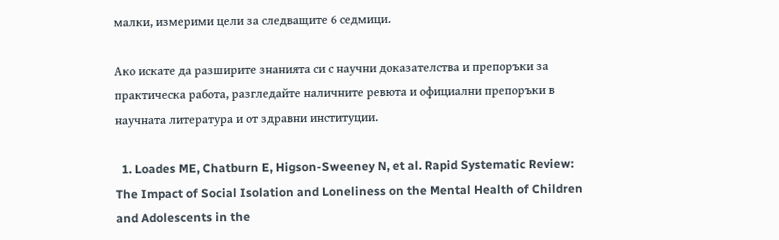малки, измерими цели за следващите 6 седмици.

Ако искате да разширите знанията си с научни доказателства и препоръки за практическа работа, разгледайте наличните ревюта и официални препоръки в научната литература и от здравни институции.

  1. Loades ME, Chatburn E, Higson-Sweeney N, et al. Rapid Systematic Review: The Impact of Social Isolation and Loneliness on the Mental Health of Children and Adolescents in the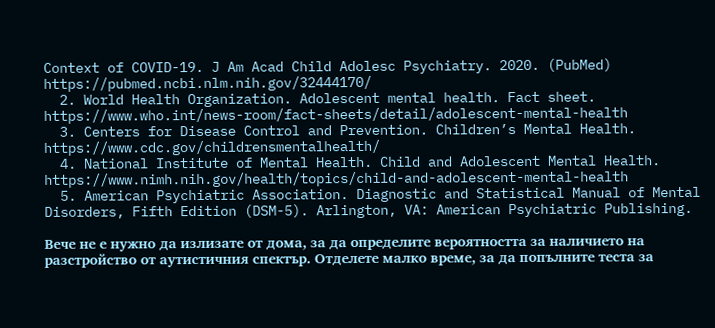Context of COVID-19. J Am Acad Child Adolesc Psychiatry. 2020. (PubMed) https://pubmed.ncbi.nlm.nih.gov/32444170/
  2. World Health Organization. Adolescent mental health. Fact sheet. https://www.who.int/news-room/fact-sheets/detail/adolescent-mental-health
  3. Centers for Disease Control and Prevention. Children’s Mental Health. https://www.cdc.gov/childrensmentalhealth/
  4. National Institute of Mental Health. Child and Adolescent Mental Health. https://www.nimh.nih.gov/health/topics/child-and-adolescent-mental-health
  5. American Psychiatric Association. Diagnostic and Statistical Manual of Mental Disorders, Fifth Edition (DSM-5). Arlington, VA: American Psychiatric Publishing.

Вече не е нужно да излизате от дома, за да определите вероятността за наличието на разстройство от аутистичния спектър. Отделете малко време, за да попълните теста за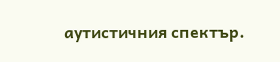аутистичния спектър.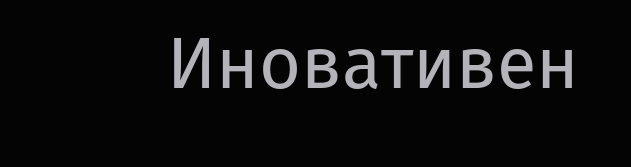Иновативен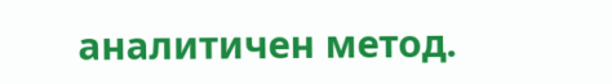аналитичен метод.